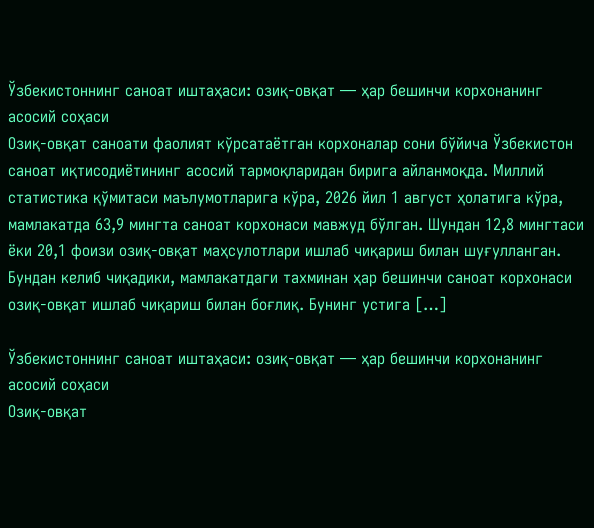Ўзбекистоннинг саноат иштаҳаси: озиқ-овқат — ҳар бешинчи корхонанинг асосий соҳаси
Озиқ-овқат саноати фаолият кўрсатаётган корхоналар сони бўйича Ўзбекистон саноат иқтисодиётининг асосий тармоқларидан бирига айланмоқда. Миллий статистика қўмитаси маълумотларига кўра, 2026 йил 1 август ҳолатига кўра, мамлакатда 63,9 мингта саноат корхонаси мавжуд бўлган. Шундан 12,8 мингтаси ёки 20,1 фоизи озиқ-овқат маҳсулотлари ишлаб чиқариш билан шуғулланган. Бундан келиб чиқадики, мамлакатдаги тахминан ҳар бешинчи саноат корхонаси озиқ-овқат ишлаб чиқариш билан боғлиқ. Бунинг устига […]

Ўзбекистоннинг саноат иштаҳаси: озиқ-овқат — ҳар бешинчи корхонанинг асосий соҳаси
Озиқ-овқат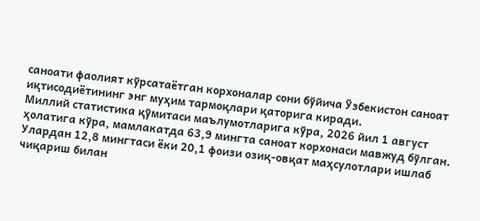саноати фаолият кўрсатаётган корхоналар сони бўйича Ўзбекистон саноат иқтисодиётининг энг муҳим тармоқлари қаторига киради.
Миллий статистика қўмитаси маълумотларига кўра, 2026 йил 1 август ҳолатига кўра, мамлакатда 63,9 мингта саноат корхонаси мавжуд бўлган. Улардан 12,8 мингтаси ёки 20,1 фоизи озиқ-овқат маҳсулотлари ишлаб чиқариш билан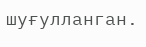шуғулланган.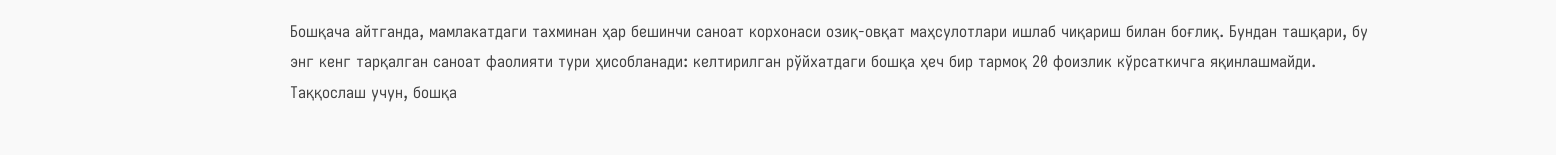Бошқача айтганда, мамлакатдаги тахминан ҳар бешинчи саноат корхонаси озиқ-овқат маҳсулотлари ишлаб чиқариш билан боғлиқ. Бундан ташқари, бу энг кенг тарқалган саноат фаолияти тури ҳисобланади: келтирилган рўйхатдаги бошқа ҳеч бир тармоқ 20 фоизлик кўрсаткичга яқинлашмайди.
Таққослаш учун, бошқа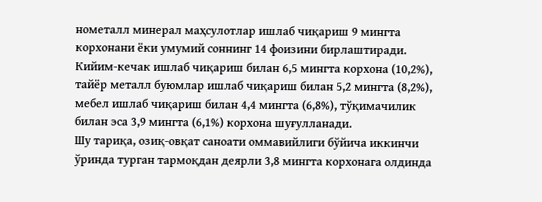нометалл минерал маҳсулотлар ишлаб чиқариш 9 мингта корхонани ёки умумий соннинг 14 фоизини бирлаштиради. Кийим-кечак ишлаб чиқариш билан 6,5 мингта корхона (10,2%), тайёр металл буюмлар ишлаб чиқариш билан 5,2 мингта (8,2%), мебел ишлаб чиқариш билан 4,4 мингта (6,8%), тўқимачилик билан эса 3,9 мингта (6,1%) корхона шуғулланади.
Шу тариқа, озиқ-овқат саноати оммавийлиги бўйича иккинчи ўринда турган тармоқдан деярли 3,8 мингта корхонага олдинда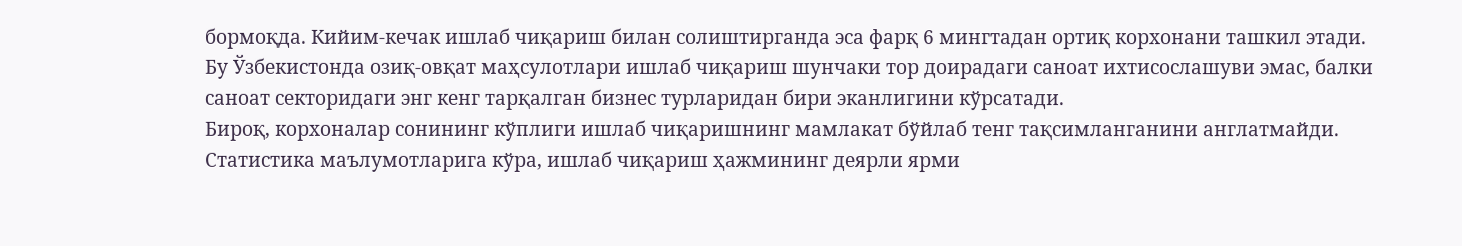бормоқда. Кийим-кечак ишлаб чиқариш билан солиштирганда эса фарқ 6 мингтадан ортиқ корхонани ташкил этади.
Бу Ўзбекистонда озиқ-овқат маҳсулотлари ишлаб чиқариш шунчаки тор доирадаги саноат ихтисослашуви эмас, балки саноат секторидаги энг кенг тарқалган бизнес турларидан бири эканлигини кўрсатади.
Бироқ, корхоналар сонининг кўплиги ишлаб чиқаришнинг мамлакат бўйлаб тенг тақсимланганини англатмайди.
Статистика маълумотларига кўра, ишлаб чиқариш ҳажмининг деярли ярми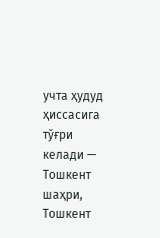учта ҳудуд ҳиссасига тўғри келади — Тошкент шаҳри, Тошкент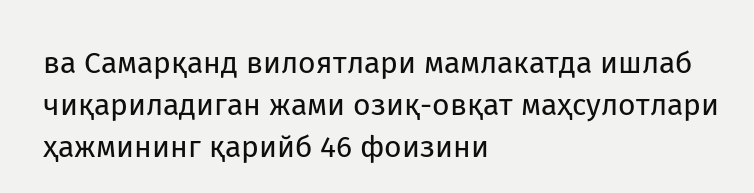ва Самарқанд вилоятлари мамлакатда ишлаб чиқариладиган жами озиқ-овқат маҳсулотлари ҳажмининг қарийб 46 фоизини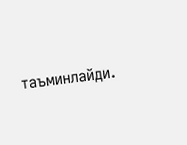таъминлайди.